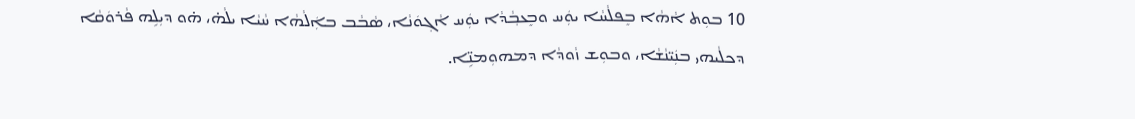10 ܒܘܼܬ ܐܵܗܵܐ ܒܸܦܠܵܚܵܐ ܝܘܲܚ ܘܒܸܥܒ݂ܵܕܵܐ ܝܘܲܚ ܐܵܓ݂ܘܿܢܵܐ، ܣܵܒܵܒ ܒܐܲܠܵܗܵܐ ܚܵܝܵܐ ܝܠܵܗ̇، ܗ̇ܘ ܕܝܼܠܹܗ ܦܵܪܘܿܩܵܐ ܕܟܠܵܝܗܝ ܒܢܲܝ̈ܢܵܫܵܐ، ܘܒܘܼܫ ܙܵܘܕܵܐ ܕܡܗܘܼܡܢܹ̈ܐ.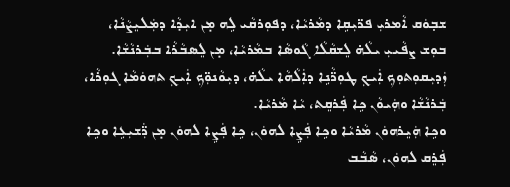ܫܒ݂ܘܿܩ ܐܵܡܪܝܼ ܦܪ̈ܝܼܩܹܐ ܕܡܵܪܝܵܐ، ܕܦܘܼܪܩܵܝ ܠܹܗ ܡ̣ܢ ܐܝܼܕܵܐ ܕܡܲܠܝܸܨܵܢܵܐ،
ܒܘܼܫ ܨܦܵܝܝܼ ܝܠܵܗ̇ ܠܸܫܩܵܠܵܐ ܓܵܘܣܵܐ ܒܡܵܪܝܵܐ، ܡ̣ܢ ܠܸܣܒܵܪܵܐ ܒܒܲܪܢܵܫܵܐ.
ܙܲܕܝܼܩܘܼܬܘܼܟ݂ ܐܲܝܟ݂ ܛܘܼܪ̈ܵܢܹܐ ܕܐܲܠܵܗܵܐ ܝܠܵܗ̇، ܕܝܼܘܵܢܘܼ̈ܟ݂ ܐܲܝܟ݂ ܬܗܘܿܡܵܐ ܓܘܼܪܵܐ، ܒܲܪܢܵܫܵܐ ܘܗܲܝܘܵܢ ܟܹܐ ܦܲܪܩܸܬ، ܝܵܐ ܡܵܪܝܵܐ.
ܘܟܹܐ ܗܲܝܸܪܗܘܿܢ ܡܵܪܝܵܐ ܘܟܹܐ ܦܲܨܹܐ ܠܗܘܿܢ، ܟܹܐ ܦܲܨܹܐ ܠܗܘܿܢ ܡ̣ܢ ܪ̈ܲܫܝܼܥܹܐ ܘܟܹܐ ܦܲܪܸܩ ܠܗܘܿܢ، ܣܵܒܵܒ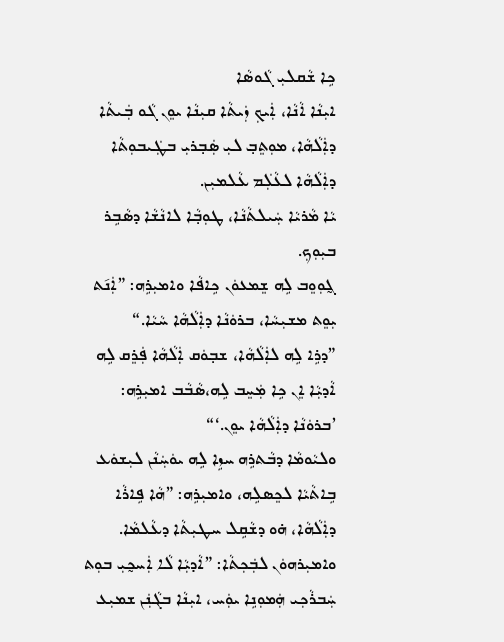ܟܹܐ ܫܵܩܠܝܼ ܓܵܘܣܵܐ
ܐܝܼܢܵܐ ܐܵܢܵܐ، ܐܲܝܟ݂ ܙܲܝܬܵܐ ܩܝܼܢܵܐ ܝܘܸܢ ܓܵܘ ܒܲܝܬܵܐ ܕܐܲܠܵܗܵܐ، ܡܘܼܬܸܒ݂ ܠܝܼ ܣܲܒ݂ܪܝܼ ܒܛܲܝܒܘܼܬܵܐ ܕܐܲܠܵܗܵܐ ܠܥܵܠܲܡ ܥܵܠܡܝܼܢ.
ܝܵܐ ܡܵܪܝܵܐ ܚܲܝܠܬܵܢܵܐ، ܛܘܼܒ݂ܵܐ ܠܐܢܵܫܵܐ ܕܣܵܒܹܪ ܒܝܼܘܼܟ݂.
ܓ̰ܘܼܘܸܒ ܠܹܗ ܫܸܡܥܘܿܢ ܟܹܐܦܵܐ ܘܐܡܝܼܪܹܗ: ”ܐܲܢ݇ܬ ܝܼܘܸܬ ܡܫܝܼܚܵܐ، ܒܪܘܿܢܵܐ ܕܐܲܠܵܗܵܐ ܚܵܝܵܐ.“
”ܕܪܹܐ ܠܹܗ ܠܐܲܠܵܗܵܐ، ܫܒ݂ܘܿܩ ܐܲܠܵܗܵܐ ܦܲܪܸܩ ܠܹܗ ܐܵܕܝܼܵܐ ܐܸܢ ܟܹܐ ܡܲܚܸܒ ܠܹܗ،ܣܵܒܵܒ ܐܡܝܼܪܹܗ: ’ܒܪܘܿܢܵܐ ܕܐܲܠܵܗܵܐ ܝܘܸܢ.‘“
ܘܠܝܵܘܡܵܐ ܕܒܵܬܪܹܗ ܚܙܹܐ ܠܹܗ ܝܘܿܚܲܢܵܢ ܠܝܼܫܘܿܥ ܒܹܐܬܵܝܵܐ ܠܟܸܣܠܹܗ، ܘܐܡܝܼܪܹܗ: ”ܗܵܐ ܦܹܐܪܵܐ ܕܐܲܠܵܗܵܐ، ܗ̇ܘ ܕܫܵܩܹܠ ܚܛܝܼܬܵܐ ܕܥܵܠܡܵܐ.
ܘܐܡܝܼܪܗܘܿܢ ܠܒܲܟ݂ܬܵܐ: ”ܐܵܕܝܼܵܐ ܠܵܐ ܐܲܚܟ̰ܝܼ ܒܘܼܬ ܚܲܒܪܵܟ݂ܝ ܗܲܡܘܼܢܹܐ ܝܘܲܚ، ܐܝܼܢܵܐ ܒܓܵܢܲܢ ܫܡܝܼܥ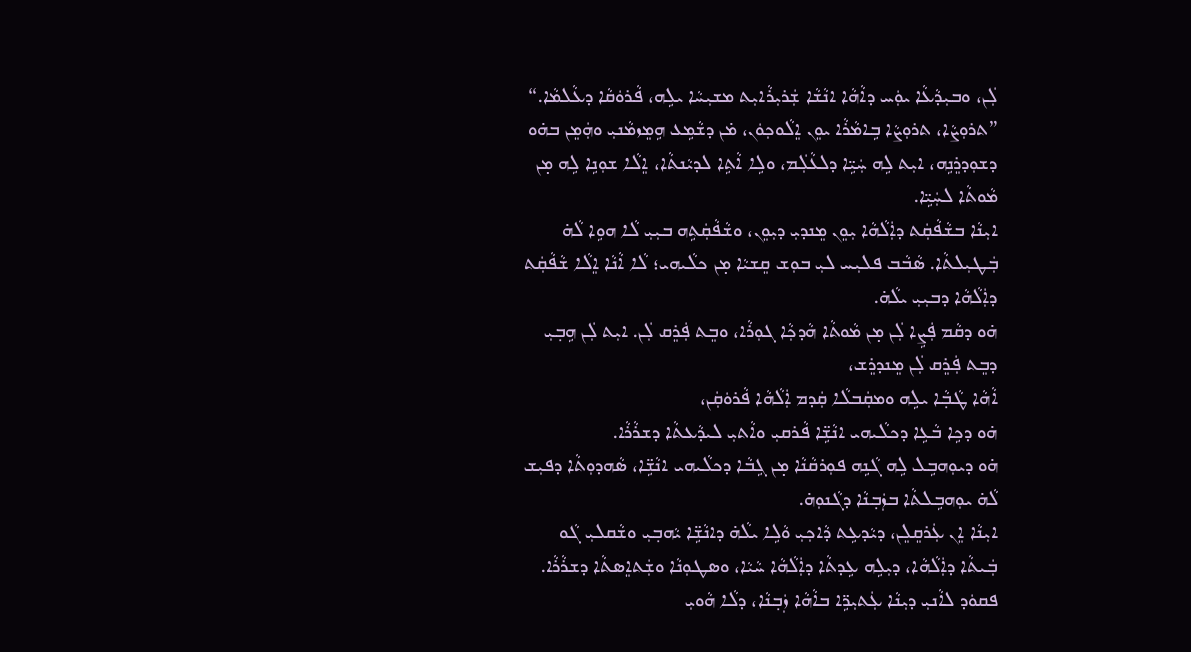ܠܲܢ، ܘܒܝܼܕܵܥܵܐ ܝܘܲܚ ܕܐܵܗܵܐ ܐܢܵܫܵܐ ܫܲܪܝܼܪܵܐܝܼܬ ܡܫܝܼܚܵܐ ܝܠܹܗ، ܦܵܪܘܿܩܵܐ ܕܥܵܠܡܵܐ.“
”ܬܪܘܼܨܵܐ، ܬܪܘܼܨܵܐ ܒܹܐܡܵܪܵܐ ܝܘܸܢ ܐܸܠܵܘܟ݂ܘܿܢ، ܡ̇ܢ ܕܫܵܡܹܥ ܗܹܡܸܙܡܵܢܝܼ ܘܗܲܡܸܢ ܒܗ̇ܘ ܕܫܘܼܕܪܸܢܹܗ، ܐܝܼܬ ܠܹܗ ܚܲܝܹ̈ܐ ܕܠܥܵܠܲܡ، ܘܠܹܐ ܐܵܬܹܐ ܠܕܝܵܢܬܵܐ، ܐܸܠܵܐ ܫܘܼܢܹܐ ܠܹܗ ܡ̣ܢ ܡܵܘܬܵܐ ܠܚܲܝܹ̈ܐ.
ܐܝܼܢܵܐ ܒܫܵܦܵܩܲܬ ܕܐܲܠܵܗܵܐ ܝܼܘܸܢ ܡܸܢܕܝܼ ܕܝܼܘܸܢ، ܘܫܵܦܵܩܲܬܹܗ ܒܝܼܝܼ ܠܵܐ ܗܘܹܐ ܠܵܗ̇ ܒܲܛܝܼܠܬܵܐ. ܣܵܒܵܒ ܦܠܝܼܚ ܠܝܼ ܒܘܼܫ ܩܸܫܝܵܐ ܡ̣ܢ ܟܠܵܝܗܝ؛ ܠܵܐ ܐܵܢܵܐ ܐܸܠܵܐ ܫܵܦܵܩܲܬ ܕܐܲܠܵܗܵܐ ܕܒܝܼܝܼ ܝܠܵܗ̇.
ܗ̇ܘ ܕܩܵܡ ܦܲܨܹܐ ܠܲܢ ܡ̣ܢ ܡܵܘܬܵܐ ܗܵܕܟ݂ܵܐ ܓܘܼܪܵܐ، ܘܒܸܬ ܦܲܪܸܩ ܠܲܢ. ܐܝܼܬ ܠܲܢ ܗܹܒ݂ܝܼ ܕܒܸܬ ܦܲܪܸܩ ܠܲܢ ܡܸܢܕܪܸܫ،
ܐܵܗܵܐ ܛܵܒ݂ܵܐ ܝܠܹܗ ܘܡܩܲܒܠܵܐ ܩܲܕܡ ܐܲܠܵܗܵܐ ܦܵܪܘܿܩܲܢ،
ܗ̇ܘ ܕܟܹܐ ܒܵܥܹܐ ܕܟܠܵܝܗܝ ܐܢܵܫܹ̈ܐ ܦܵܪܩܝܼ ܘܐܵܬܝܼ ܠܝܕܵܥܬܵܐ ܕܫܪܵܪܵܐ.
ܗ̇ܘ ܕܝܘܼܗܒܹܠ ܠܹܗ ܓܵܢܹܗ ܦܘܼܪܩܵܢܵܐ ܡ̣ܢ ܓܹܒܵܐ ܕܟܠܵܝܗܝ ܐܢܵܫܹ̈ܐ، ܣܵܗܕܘܼܬܵܐ ܕܦܝܼܫ ܠܵܗ̇ ܝܘܼܗܒܹܠܬܵܐ ܒܙܲܒ݂ܢܵܐ ܕܓܵܢܘܼܗ̇.
ܐܝܼܢܵܐ ܐܸܢ ܥܲܪܩܸܠܸܢ، ܕܝܵܕܥܹܬ ܕܵܐܟ݂ܝܼ ܘܵܠܹܐ ܝܠܵܗ̇ ܕܐܢܵܫܹ̈ܐ ܝܵܗܒ݂ܝܼ ܘܫܵܩܠܝܼ ܓܵܘ ܒܲܝܬܵܐ ܕܐܲܠܵܗܵܐ، ܕܝܼܠܹܗ ܥܹܕܬܵܐ ܕܐܲܠܵܗܵܐ ܚܵܝܵܐ، ܘܣܛܘܼܢܵܐ ܘܫܲܬܐܸܣܬܵܐ ܕܫܪܵܪܵܐ.
ܦܩܘܿܕ ܠܐܵܢܝܼ ܕܝܼܢܵܐ ܥܲܬܝܼܪܹ̈ܐ ܒܐܵܗܵܐ ܙܲܒ݂ܢܵܐ، ܕܠܵܐ ܗܵܘܝܼ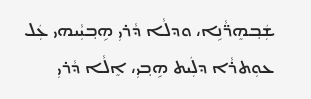ܫܲܒ݂ܗܸܪ̈ܵܢܹܐ، ܘܕܠܵܐ ܕܵܪܝܼ ܗܹܒ݂ܝܼܵܝܗܝ ܥܲܠ ܥܘܼܬܪܵܐ ܕܠܲܝܬ ܗܹܒ݂ܝܼ، ܐܸܠܵܐ ܕܵܪܝܼ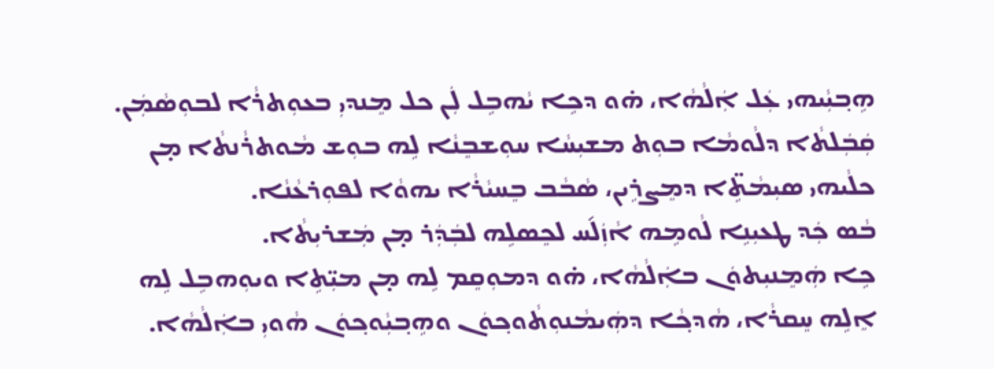ܗܹܒ݂ܝܼܵܝܗܝ ܥܲܠ ܐܲܠܵܗܵܐ، ܗ̇ܘ ܕܟܹܐ ܝܵܗܒܹܠ ܠܲܢ ܟܠ ܡܸܢܕܝܼ ܒܥܘܼܬܪܵܐ ܠܒܘܼܣܵܡܲܢ.
ܩܲܒܲܠܬܵܐ ܕܠܵܘܡܵܐ ܒܘܼܬ ܡܫܝܼܚܵܐ ܚܘܼܫܒܸܢܵܐ ܠܹܗ ܒܘܼܫ ܡܵܘܬܪܵܢܬܵܐ ܡ̣ܢ ܟܠܵܝܗܝ ܣܝܼܡܵܬܹ̈ܐ ܕܡܸܨܪܹܝܢ، ܣܵܒܵܒ ܒܸܚܝܵܪܵܐ ܝܗܘܵܐ ܠܦܘܼܪܥܵܢܵܐ.
ܒܵܣ ܟܲܕ ܛܥܝܼܢܹܐ ܠܵܘܡܹܗ ܐܵܙܲܠ݇ܚ ܠܟܸܣܠܹܗ ܠܒܲܕܲܪ ܡ̣ܢ ܡܲܫܪܝܼܬܵܐ.
ܟܹܐ ܗܲܡܸܢܝܼܬܘܿܢ ܒܐܲܠܵܗܵܐ، ܗ̇ܘ ܕܡܘܼܩܸܡ ܠܹܗ ܡ̣ܢ ܡܝܼ̈ܬܹܐ ܘܝܘܼܗܒܹܠ ܠܹܗ ܐܸܠܹܗ ܚܸܩܪܵܐ، ܗܵܕܟ݂ܵܐ ܕܗܲܝܡܵܢܘܼܬܵܘܟ݂ܘܿܢ ܘܗܹܒ݂ܝܼܵܘܟ݂ܘܿܢ ܗܵܘܝܼ ܒܐܲܠܵܗܵܐ.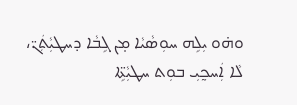ܘܗ̇ܘ ܝܼܠܹܗ ܚܘܼܣܵܝܵܐ ܡ̣ܢ ܓܹܒܵܐ ܕܚܛܝܼܵܬܲܢ̈، ܠܵܐ ܐܲܚܟ̰ܝܼ ܒܘܼܬ ܚܛܝܼܵܬܹ̈ܐ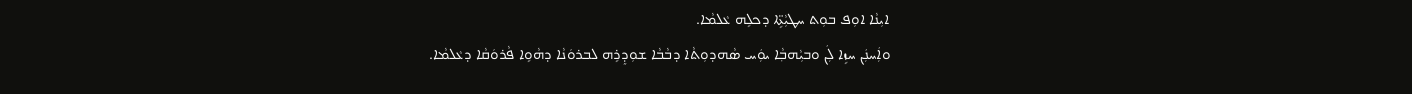ܐܝܼܢܵܐ ܐܘܼܦ ܒܘܼܬ ܚܛܝܼܵܬܹ̈ܐ ܕܟܠܹܗ ܥܵܠܡܵܐ.
ܘܐܲܚܢܲܢ ܚܙܹܐ ܠܲܢ ܘܒܝܼܵܗܒ݂ܵܐ ܝܘܲܚ ܣܵܗܕܘܼܬܵܐ ܕܒܵܒܵܐ ܫܘܼܕܸܪܹܗ ܠܒܪܘܿܢܵܐ ܕܗܵܘܹܐ ܦܵܪܘܿܩܵܐ ܕܥܵܠܡܵܐ.